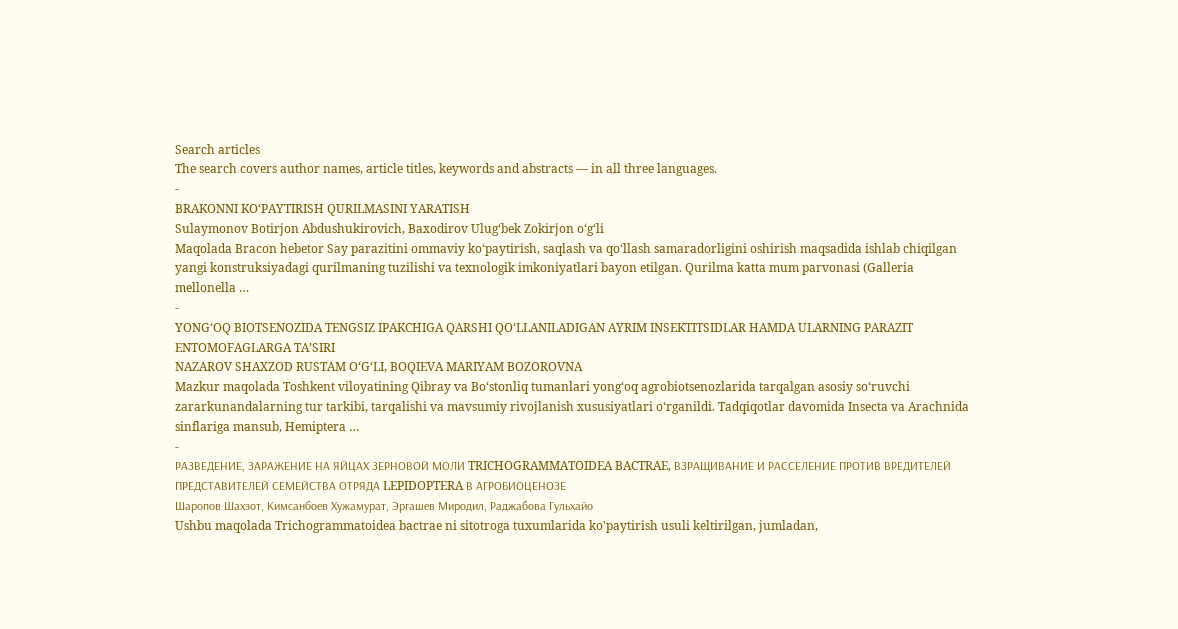Search articles
The search covers author names, article titles, keywords and abstracts — in all three languages.
-
BRAKONNI KO‘PAYTIRISH QURILMASINI YARATISH
Sulaymonov Botirjon Abdushukirovich, Baxodirov Ulug‘bek Zokirjon o‘g‘li
Maqolada Bracon hebetor Say parazitini ommaviy ko‘paytirish, saqlash va qo‘llash samaradorligini oshirish maqsadida ishlab chiqilgan yangi konstruksiyadagi qurilmaning tuzilishi va texnologik imkoniyatlari bayon etilgan. Qurilma katta mum parvonasi (Galleria mellonella …
-
YONG‘OQ BIOTSENOZIDA TENGSIZ IPAKCHIGA QARSHI QO‘LLANILADIGAN AYRIM INSEKTITSIDLAR HAMDA ULARNING PARAZIT ENTOMOFAGLARGA TA’SIRI
NAZAROV SHAXZOD RUSTAM O‘G‘LI, BOQIEVA MARIYAM BOZOROVNA
Mazkur maqolada Toshkent viloyatining Qibray va Bo‘stonliq tumanlari yong‘oq agrobiotsenozlarida tarqalgan asosiy so‘ruvchi zararkunandalarning tur tarkibi, tarqalishi va mavsumiy rivojlanish xususiyatlari o‘rganildi. Tadqiqotlar davomida Insecta va Arachnida sinflariga mansub, Hemiptera …
-
РАЗВЕДЕНИЕ, ЗАРАЖЕНИЕ НА ЯЙЦАХ ЗЕРНОВОЙ МОЛИ TRICHOGRAMMATOIDEA BACTRAE, ВЗРАЩИВАНИЕ И РАССЕЛЕНИЕ ПРОТИВ ВРЕДИТЕЛЕЙ ПРЕДСТАВИТЕЛЕЙ СЕМЕЙСТВА ОТРЯДА LEPIDOPTERA В АГРОБИОЦЕНОЗЕ
Шаропов Шахзот, Кимсанбоев Хужамурат, Эргашев Миродил, Раджабова Гульхайо
Ushbu maqolada Trichogrammatoidea bactrae ni sitotroga tuxumlarida ko'paytirish usuli keltirilgan, jumladan,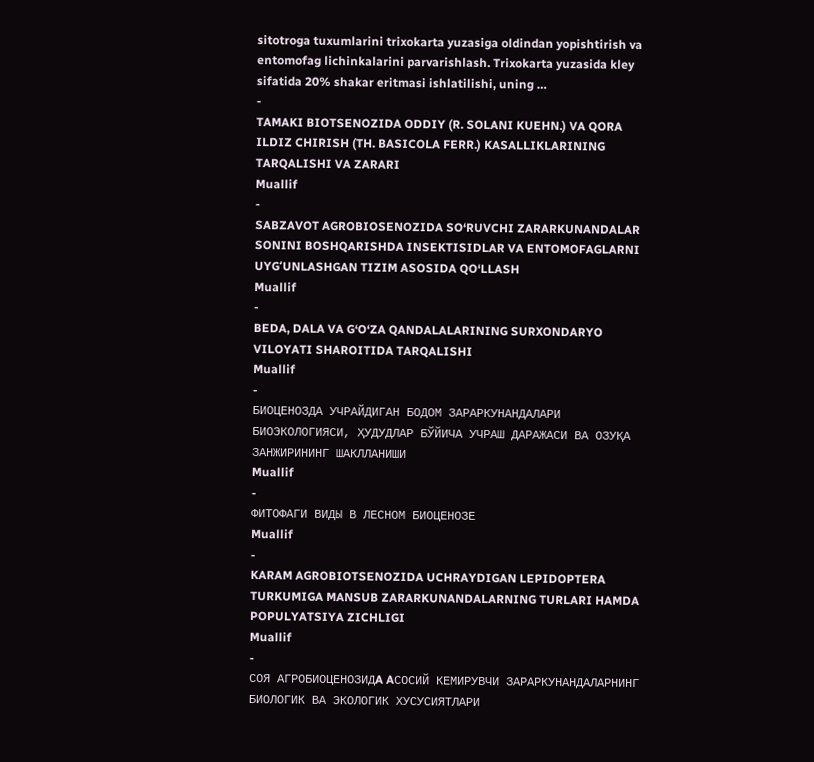sitotroga tuxumlarini trixokarta yuzasiga oldindan yopishtirish va entomofag lichinkalarini parvarishlash. Trixokarta yuzasida kley sifatida 20% shakar eritmasi ishlatilishi, uning …
-
TAMAKI BIOTSENOZIDA ODDIY (R. SOLANI KUEHN.) VA QORA ILDIZ CHIRISH (TH. BASICOLA FERR.) KASALLIKLARINING TARQALISHI VA ZARARI
Muallif
-
SABZAVOT AGROBIOSENOZIDA SO‘RUVCHI ZARARKUNANDALAR SONINI BOSHQARISHDA INSEKTISIDLAR VA ENTOMOFAGLARNI UYGʻUNLASHGAN TIZIM ASOSIDA QO‘LLASH
Muallif
-
BEDA, DALA VA G‘O‘ZA QANDALALARINING SURXONDARYO VILOYATI SHAROITIDA TARQALISHI
Muallif
-
БИОЦЕНОЗДА УЧРАЙДИГАН БОДОМ ЗАРАРКУНАНДАЛАРИ БИОЭКОЛОГИЯСИ, ҲУДУДЛАР БЎЙИЧА УЧРАШ ДАРАЖАСИ ВА ОЗУҚА ЗАНЖИРИНИНГ ШАКЛЛАНИШИ
Muallif
-
ФИТОФАГИ ВИДЫ В ЛЕСНОМ БИОЦЕНОЗЕ
Muallif
-
KARAM AGROBIOTSENOZIDA UCHRAYDIGAN LEPIDOPTERA TURKUMIGA MANSUB ZARARKUNANDALARNING TURLARI HAMDA POPULYATSIYA ZICHLIGI
Muallif
-
СОЯ AГРОБИОЦЕНОЗИДA AСОСИЙ КЕМИРУВЧИ ЗAРAРКУНAНДAЛAРНИНГ БИОЛОГИК ВA ЭКОЛОГИК ХУСУСИЯТЛAРИ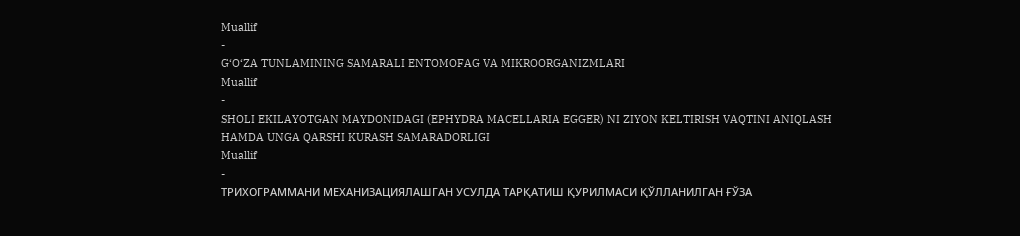Muallif
-
G‘O‘ZA TUNLAMINING SAMARALI ENTOMOFAG VA MIKROORGANIZMLARI
Muallif
-
SHOLI EKILAYOTGAN MAYDONIDAGI (EPHYDRA MACELLARIA EGGER) NI ZIYON KELTIRISH VAQTINI ANIQLASH HAMDA UNGA QARSHI KURASH SAMARADORLIGI
Muallif
-
ТРИХОГРАММАНИ МЕХАНИЗАЦИЯЛАШГАН УСУЛДА ТАРҚАТИШ ҚУРИЛМАСИ ҚЎЛЛАНИЛГАН ҒЎЗА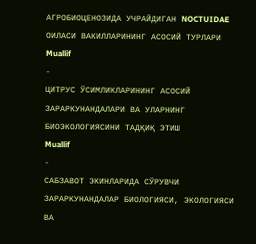АГРОБИОЦЕНОЗИДА УЧРАЙДИГАН NOCTUIDAE ОИЛАСИ ВАКИЛЛАРИНИНГ АСОСИЙ ТУРЛАРИ
Muallif
-
ЦИТРУС ЎСИМЛИКЛАРИНИНГ АСОСИЙ ЗАРАРКУНАНДАЛАРИ ВА УЛАРНИНГ БИОЭКОЛОГИЯСИНИ ТАДҚИҚ ЭТИШ
Muallif
-
САБЗАВОТ ЭКИНЛАРИДА СЎРУВЧИ ЗАРАРКУНАНДАЛАР БИОЛОГИЯСИ, ЭКОЛОГИЯСИ ВА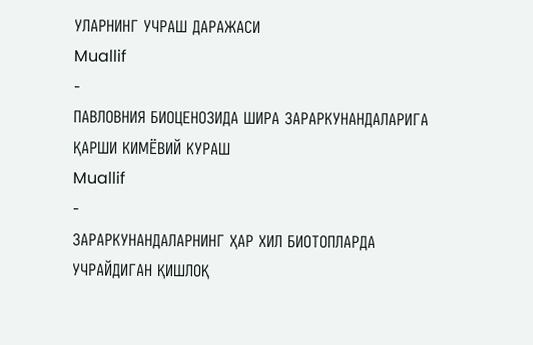УЛАРНИНГ УЧРАШ ДАРАЖАСИ
Muallif
-
ПАВЛОВНИЯ БИОЦЕНОЗИДА ШИРА ЗАРАРКУНАНДАЛАРИГА ҚАРШИ КИМЁВИЙ КУРАШ
Muallif
-
ЗАРАРКУНАНДАЛАРНИНГ ҲАР ХИЛ БИОТОПЛАРДА УЧРАЙДИГАН ҚИШЛОҚ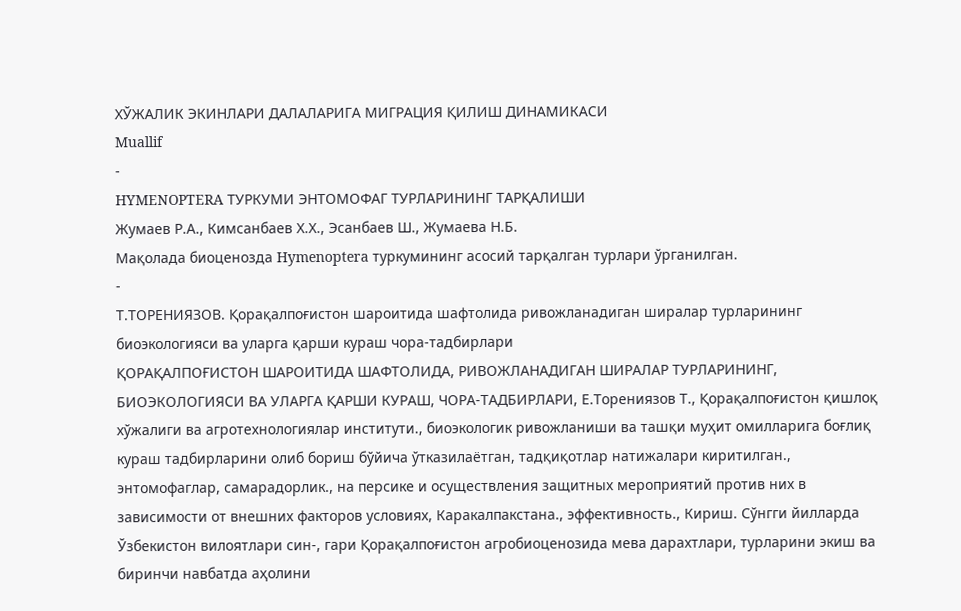ХЎЖАЛИК ЭКИНЛАРИ ДАЛАЛАРИГА МИГРАЦИЯ ҚИЛИШ ДИНАМИКАСИ
Muallif
-
HYMENOPTERA ТУРКУМИ ЭНТОМОФАГ ТУРЛАРИНИНГ ТАРҚАЛИШИ
Жумаев Р.А., Кимсанбаев Х.Х., Эсанбаев Ш., Жумаева Н.Б.
Мақолада биоценозда Hymenoptera туркумининг асосий тарқалган турлари ўрганилган.
-
Т.ТОРЕНИЯЗОВ. Қорақалпоғистон шароитида шафтолида ривожланадиган ширалар турларининг биоэкологияси ва уларга қарши кураш чора-тадбирлари
ҚОРАҚАЛПОҒИСТОН ШАРОИТИДА ШАФТОЛИДА, РИВОЖЛАНАДИГАН ШИРАЛАР ТУРЛАРИНИНГ, БИОЭКОЛОГИЯСИ ВА УЛАРГА ҚАРШИ КУРАШ, ЧОРА-ТАДБИРЛАРИ, Е.Торениязов Т., Қорақалпоғистон қишлоқ хўжалиги ва агротехнологиялар институти., биоэкологик ривожланиши ва ташқи муҳит омилларига боғлиқ кураш тадбирларини олиб бориш бўйича ўтказилаётган, тадқиқотлар натижалари киритилган., энтомофаглар, самарадорлик., на персике и осуществления защитных мероприятий против них в зависимости от внешних факторов условиях, Каракалпакстана., эффективность., Кириш. Сўнгги йилларда Ўзбекистон вилоятлари син-, гари Қорақалпоғистон агробиоценозида мева дарахтлари, турларини экиш ва биринчи навбатда аҳолини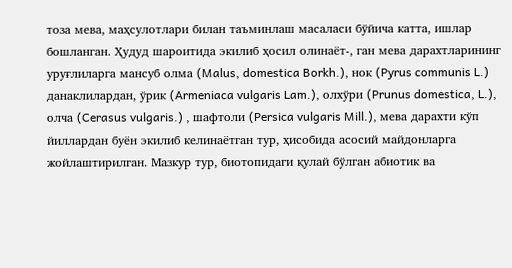тоза мева, маҳсулотлари билан таъминлаш масаласи бўйича катта, ишлар бошланган. Ҳудуд шароитида экилиб ҳосил олинаёт-, ган мева дарахтларининг уруғлиларга мансуб олма (Malus, domestica Borkh.), нок (Pyrus communis L.) данаклилардан, ўрик (Armeniaca vulgaris Lam.), олхўри (Prunus domestica, L.), олча (Cerasus vulgaris.) , шафтоли (Persica vulgaris Mill.), мева дарахти кўп йиллардан буён экилиб келинаётган тур, ҳисобида асосий майдонларга жойлаштирилган. Мазкур тур, биотопидаги қулай бўлган абиотик ва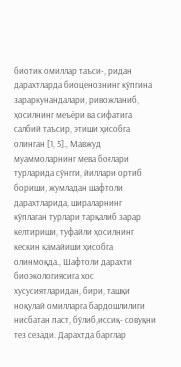биотик омиллар таъси-, ридан дарахтларда биоценознинг кўпгина зараркунандалари, ривожланиб, ҳосилнинг меъёри ва сифатига салбий таъсир, этиши ҳисобга олинган [1, 5]., Мавжуд муаммоларнинг мева боғлари турларида сўнгги, йиллари ортиб бориши, жумладан шафтоли дарахтларида, шираларнинг кўплаган турлари тарқалиб зарар келтириши, туфайли ҳосилнинг кескин камайиши ҳисобга олинмоқда., Шафтоли дарахти биоэкологиясига хос хусусиятларидан, бири, ташқи ноқулай омилларга бардошлилиги нисбатан паст, бўлиб,иссиқ- совуқни тез сезади. Дарахтда барглар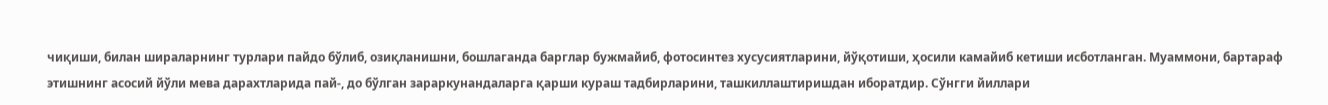чиқиши, билан шираларнинг турлари пайдо бўлиб, озиқланишни, бошлаганда барглар бужмайиб, фотосинтез хусусиятларини, йўқотиши, ҳосили камайиб кетиши исботланган. Муаммони, бартараф этишнинг асосий йўли мева дарахтларида пай-, до бўлган зараркунандаларга қарши кураш тадбирларини, ташкиллаштиришдан иборатдир. Сўнгги йиллари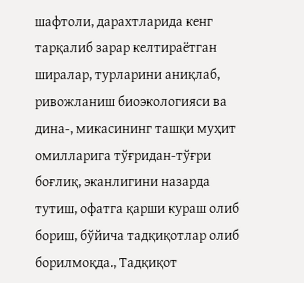шафтоли, дарахтларида кенг тарқалиб зарар келтираётган ширалар, турларини аниқлаб, ривожланиш биоэкологияси ва дина-, микасининг ташқи муҳит омилларига тўғридан-тўғри боғлиқ, эканлигини назарда тутиш, офатга қарши кураш олиб бориш, бўйича тадқиқотлар олиб борилмоқда., Тадқиқот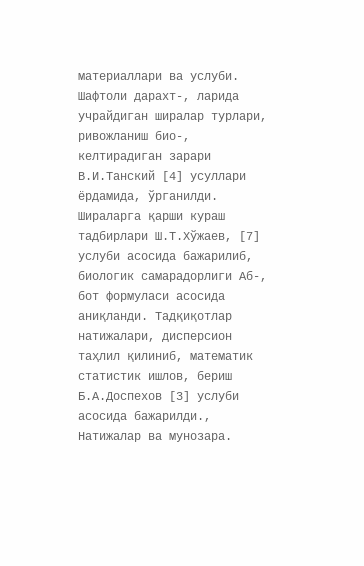материаллари ва услуби. Шафтоли дарахт-, ларида учрайдиган ширалар турлари, ривожланиш био-, келтирадиган зарари В.И.Танский [4] усуллари ёрдамида, ўрганилди. Шираларга қарши кураш тадбирлари Ш.Т.Хўжаев, [7] услуби асосида бажарилиб, биологик самарадорлиги Аб-, бот формуласи асосида аниқланди. Тадқиқотлар натижалари, дисперсион таҳлил қилиниб, математик статистик ишлов, бериш Б.А.Доспехов [3] услуби асосида бажарилди., Натижалар ва мунозара.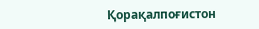Қорақалпоғистон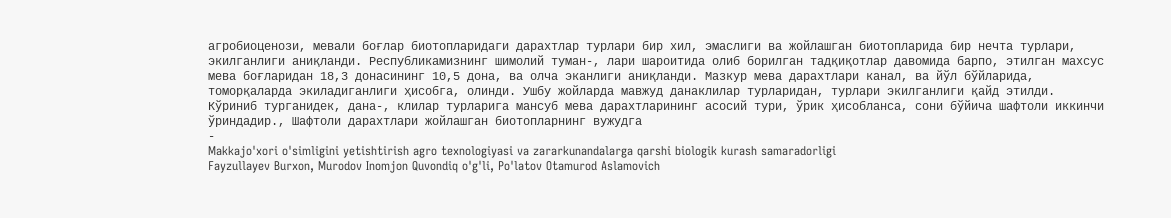агробиоценози, мевали боғлар биотопларидаги дарахтлар турлари бир хил, эмаслиги ва жойлашган биотопларида бир нечта турлари, экилганлиги аниқланди. Республикамизнинг шимолий туман-, лари шароитида олиб борилган тадқиқотлар давомида барпо, этилган махсус мева боғларидан 18,3 донасининг 10,5 дона, ва олча эканлиги аниқланди. Мазкур мева дарахтлари канал, ва йўл бўйларида, томорқаларда экиладиганлиги ҳисобга, олинди. Ушбу жойларда мавжуд данаклилар турларидан, турлари экилганлиги қайд этилди. Кўриниб турганидек, дана-, клилар турларига мансуб мева дарахтларининг асосий тури, ўрик ҳисобланса, сони бўйича шафтоли иккинчи ўриндадир., Шафтоли дарахтлари жойлашган биотопларнинг вужудга
-
Makkajo'xori o'simligini yetishtirish agro texnologiyasi va zararkunandalarga qarshi biologik kurash samaradorligi
Fayzullayev Burxon, Murodov Inomjon Quvondiq o'g'li, Po'latov Otamurod Aslamovich